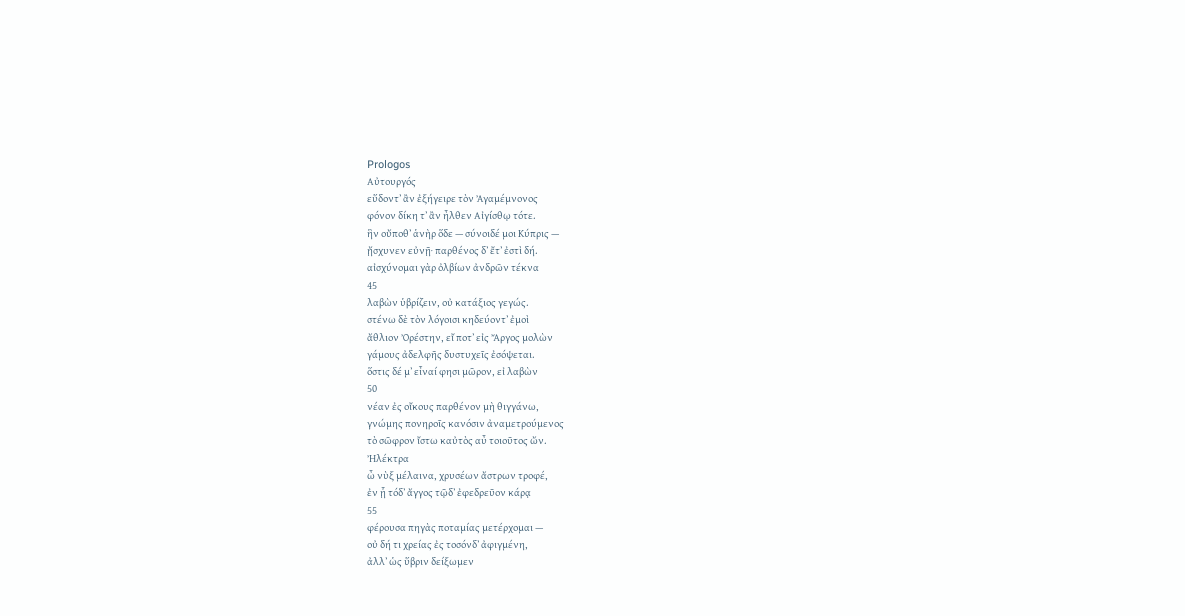Prologos
Αὐτουργός
εὕδοντʼ ἂν ἐξήγειρε τὸν Ἀγαμέμνονος
φόνον δίκη τʼ ἂν ἦλθεν Αἰγίσθῳ τότε.
ἣν οὔποθʼ ἁνὴρ ὅδε — σύνοιδέ μοι Κύπρις —
ᾔσχυνεν εὐνῇ· παρθένος δʼ ἔτʼ ἐστὶ δή.
αἰσχύνομαι γὰρ ὀλβίων ἀνδρῶν τέκνα
45
λαβὼν ὑβρίζειν, οὐ κατάξιος γεγώς.
στένω δὲ τὸν λόγοισι κηδεύοντʼ ἐμοὶ
ἄθλιον Ὀρέστην, εἴ ποτʼ εἰς Ἄργος μολὼν
γάμους ἀδελφῆς δυστυχεῖς ἐσόψεται.
ὅστις δέ μʼ εἶναί φησι μῶρον, εἰ λαβὼν
50
νέαν ἐς οἴκους παρθένον μὴ θιγγάνω,
γνώμης πονηροῖς κανόσιν ἀναμετρούμενος
τὸ σῶφρον ἴστω καὐτὸς αὖ τοιοῦτος ὤν.
Ἠλέκτρα
ὦ νὺξ μέλαινα, χρυσέων ἄστρων τροφέ,
ἐν ᾗ τόδʼ ἄγγος τῷδʼ ἐφεδρεῦον κάρᾳ
55
φέρουσα πηγὰς ποταμίας μετέρχομαι —
οὐ δή τι χρείας ἐς τοσόνδʼ ἀφιγμένη,
ἀλλʼ ὡς ὕβριν δείξωμεν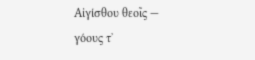Αἰγίσθου θεοῖς —
γόους τʼ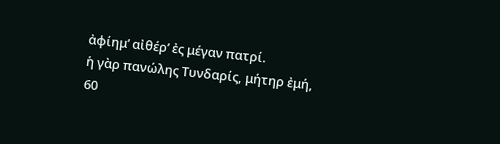ἀφίημʼ αἰθέρʼ ἐς μέγαν πατρί.
ἡ γὰρ πανώλης Τυνδαρίς, μήτηρ ἐμή,
60